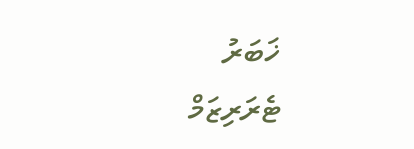ޚަބަރު
ޓެރަރިޒަމް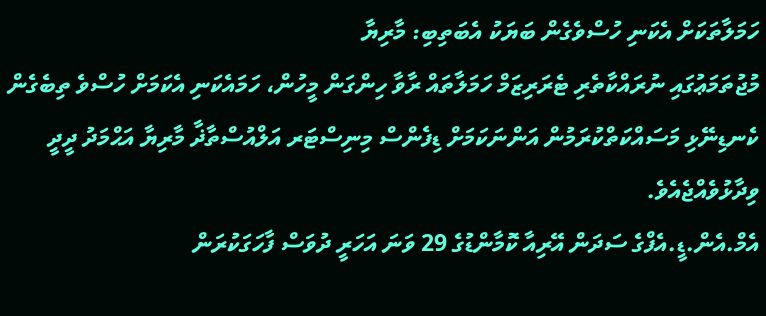ހަމަލާތަކަށް އެކަނި ހުސްވެގެން ބަޔަކު އެބަތިބި: މާރިޔާ
މުޖުތަމަޢުގައި ނުރައްކާތެރި ޓެރަރިޒަމް ހަމަލާތައް ރާވާ ހިންގަން މީހުން، ހަމައެކަނި އެކަމަށް ހުސްވެ ތިބެގެން ކެނޑިނޭޅި މަސައްކަތްކުރަމުން އަންނަކަމަށް ޑިފެންސް މިނިސްޓަރ އަލްއުސްތާޛާ މާރިޔާ އަޙްމަދު ދީދީ ވިދާޅުވެއްޖެއެވެ.
އެމް.އެން.ޑީ.އެފްގެ ސަދަން އޭރިއާ ކޮމާންޑުގެ 29 ވަނަ އަހަރީ ދުވަސް ފާހަގަކުރަން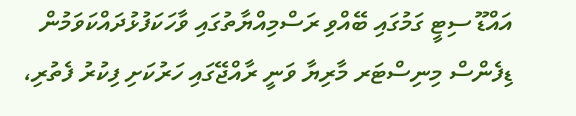އައްޑޫ ސިޓީ ގަމުގައި ބޭއްވި ރަސްމިއްޔާތުގައި ވާހަކަފުޅުދައްކަވަމުން ޑިފެންސް މިނިސްޓަރ މާރިޔާ ވަނީ ރާއްޖޭގައި ހަރުކަށި ފިކުރު ފެތުރި،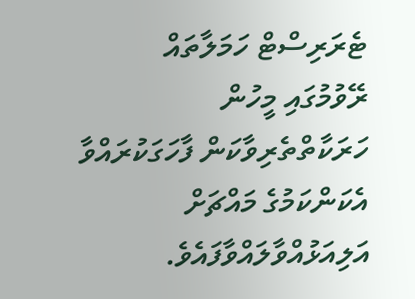ޓެރަރިސްޓް ހަމަލާތައް ރޭވުމުގައި މީހުން ހަރަކާތްތެރިވާކަން ފާހަގަކުރައްވާ އެކަންކަމުގެ މައްޗަށް އަލިއަޅުއްވާލައްވާފައެވެ.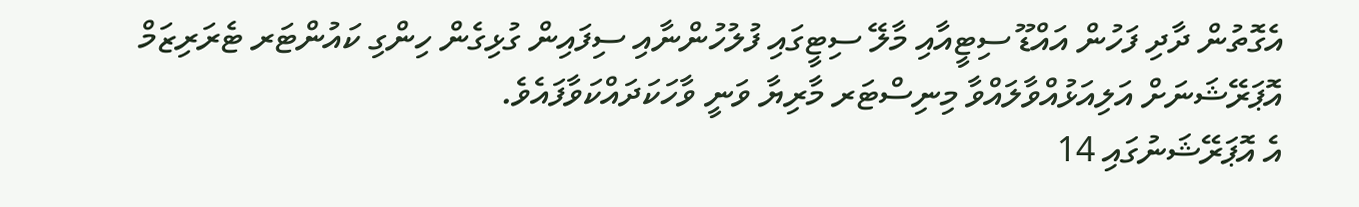އެގޮތުން ދާދި ފަހުން އައްޑޫ ސިޓީއާއި މާލޭ ސިޓީގައި ފުލުހުންނާއި ސިފައިން ގުޅިގެން ހިންގި ކައުންޓަރ ޓެރަރިޒަމް އޮޕަރޭޝަނަށް އަލިއަޅުއްވާލައްވާ މިނިސްޓަރ މާރިޔާ ވަނީ ވާހަކަދައްކަވާފައެވެ.
އެ އޮޕަރޭޝަނުގައި 14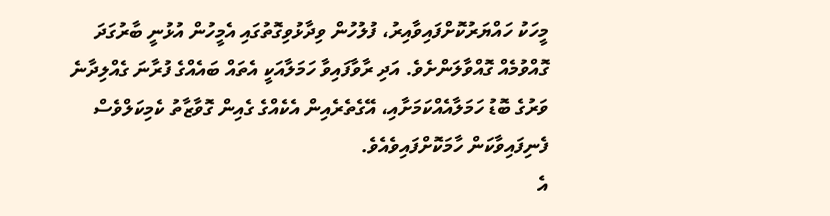މީހަކު ހައްޔަރުކޮށްފައިވާއިރު، ފުލުހުން ވިދާޅުވިގޮތުގައި އެމީހުން އުޅުނީ ބާރުގަދަ ގޮއްވުމެއް ގޮއްވާލަންށެވެ. އަދި ރާވާފައިވާ ހަމަލާއަކީ އެތައް ބައެއްގެ ފުރާނަ ގެއްލިދާނެ ވަރުގެ ބޮޑު ހަމަލާއެއްކަމަށާއި، އޭގެތެރެއިން އެކެއްގެ ގެއިން ގޮވާޒާތު ކެމިކަލްވެސް ފެނިފައިވާކަން ހާމަކޮށްފައިވެއެވެ.
އެ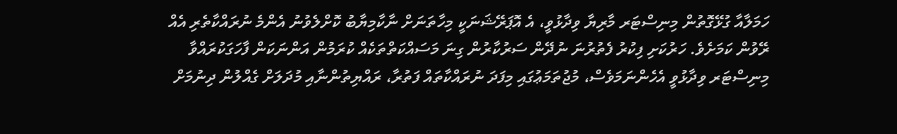ހަމަލާއާ ގުޅޭގޮތުން މިނިސްޓަރ މާރިޔާ ވިދާޅުވީ، އެ އޮޕަރޭޝަނަކީ މިހާތަނަށް ނާކާމިޔާބު ކޮށްލެވުނު އެންމެ ނުރައްކާތެރި އެއް ރޭވުން ކަމަށެވެ. ހަރުކަށި ފިކުރު ފެތުރުނަ ނުދޭން ސަރުކާރުން ގިނަ މަސައްކަތްތަކެއް ކުރަމުން އަންނަކަން ފާހަގަކުރައްވާ މިނިސްޓަރ ވިދާޅުވީ އެހެންނަމަވެސް، މުޖުތަމަޢުގައި މިފަދަ ނުރައްކާތައް ފަތުރާ، ރައްޔިތުންނާއި މުދަލަށް ގެއްލުން ދިނުމަށް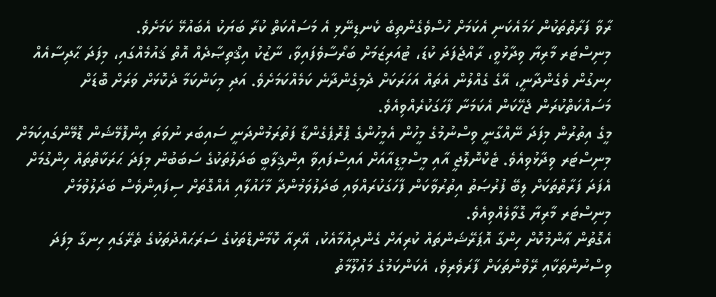ރާވާ ފަރާތްތަކުން ހަމައެކަނި އެކަމަށް ހުސްވެގެންތިބެ ކެނޑިނޭޅި އެ މަސައްކަތް ކުރާ ބަޔަކު އެބައުޅޭ ކަމަށެވެ.
މިނިސްޓަރ މާރިޔާ ވިދާޅުވީ، ރާއްޖެފަދަ ކުޑަ، ޓުއަރިޒަމަށް ބަރޯސާވެފައިވާ، ނާޒުކު އިޤްތިޞާދެއް އޮތް ޤައުމެއްގައި، މިފަދަ ޙާދިސާއެއް ހިނގުން ވެގެންދާނީ، އޭގެ ގެއްލުން އެތައް އަހަރަކަށް ދެމިގެންދާނެ ކަމެއްކަމަށެވެ. އަދި މިކަންކަމާ ދެކޮޅަށް ވަރަށް ބޮޑަށް މަސައްކަތްކުރަން ޖެހޭކަން އެކަމަނާ ފާހަގަކުރެއްވިއެވެ.
މީގެ އިތުރުން މިފަދަ ނޭއްގާނީ ވިސްނުމުގެ މީހުން އެމީހުންގެ ޕްރޮޕެގެންޑާ ފަތުރަމުންދަނީ ސައިބަރ ނުވަތަ އިންފޮމޭޝަން ޑޮމޭންގައިކަމަށް މިނިސްޓަރ ވިދާޅުވިއެވެ. ޓެކްނޮލޮޖީ އާއި މީސްމީޑިއާއަށް އައިސްފައިވާ އިންޤިލާބީ ބަދަލުތަކުގެ ސަބަބުން މިފަދަ ޙަރަކާތްތައް ހިންގުމަށް އެފަދަ ފަރާތްތަކަށް ލިބޭ ފުރުޞަތު އިތުރުވާކަން ފާހަގަކުރައްވައި ބަދަލުވަމުންދާ މާހައުލާއި އެއްގޮތަށް ސިފައިންވެސް ބަދަލުވުމަށް މިނިސްޓަރ މާރިޔާ ގޮވާލެއްވިއެވެ.
އެގޮތުން ޢާންމުކޮށް ހިންގާ އޮޕަރޭޝަންތައް ކުރިއަށް ގެންދިއުމާއެކު، އޭރިއާ ކޮމާންޑްތަކުގެ ސަރަޙައްދުތަކުގެ ތެރޭގައި ހިނގާ މިފަދަ ވިސްނުންތަކާއި ރޭވުންތަކަށް ފާރަވެރިވެ، އެކަންކަމުގެ މަޢުލޫމާތު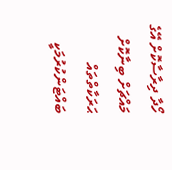ހޯދާ ދިރާސާކޮށް އޭގެ މައްޗަށް ބިނާކޮށް ޙަރަކާތްތައް ބައްޓަންކުރުމަކީ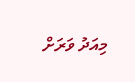މިއަދު ވަރަށް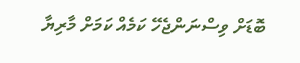ބޮޑަށް ވިސްނަންޖެހޭ ކަމެއް ކަމަށް މާރިޔާ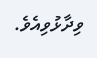ވިދާޅުވިއެވެ.